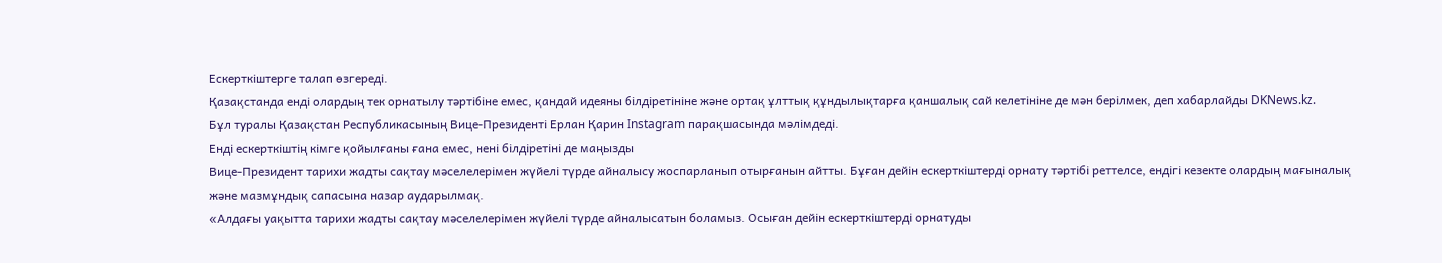Ескерткіштерге талап өзгереді.
Қазақстанда енді олардың тек орнатылу тәртібіне емес, қандай идеяны білдіретініне және ортақ ұлттық құндылықтарға қаншалық сай келетініне де мән берілмек, деп хабарлайды DKNews.kz.
Бұл туралы Қазақстан Республикасының Вице-Президенті Ерлан Қарин Instagram парақшасында мәлімдеді.
Енді ескерткіштің кімге қойылғаны ғана емес, нені білдіретіні де маңызды
Вице-Президент тарихи жадты сақтау мәселелерімен жүйелі түрде айналысу жоспарланып отырғанын айтты. Бұған дейін ескерткіштерді орнату тәртібі реттелсе, ендігі кезекте олардың мағыналық және мазмұндық сапасына назар аударылмақ.
«Алдағы уақытта тарихи жадты сақтау мәселелерімен жүйелі түрде айналысатын боламыз. Осыған дейін ескерткіштерді орнатуды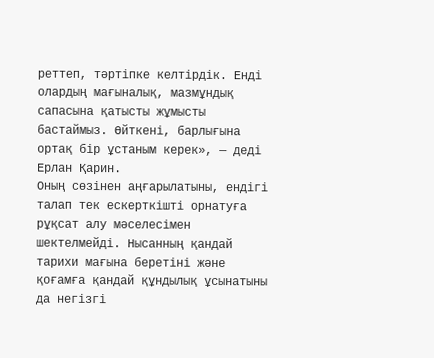реттеп, тәртіпке келтірдік. Енді олардың мағыналық, мазмұндық сапасына қатысты жұмысты бастаймыз. Өйткені, барлығына ортақ бір ұстаным керек», — деді Ерлан Қарин.
Оның сөзінен аңғарылатыны, ендігі талап тек ескерткішті орнатуға рұқсат алу мәселесімен шектелмейді. Нысанның қандай тарихи мағына беретіні және қоғамға қандай құндылық ұсынатыны да негізгі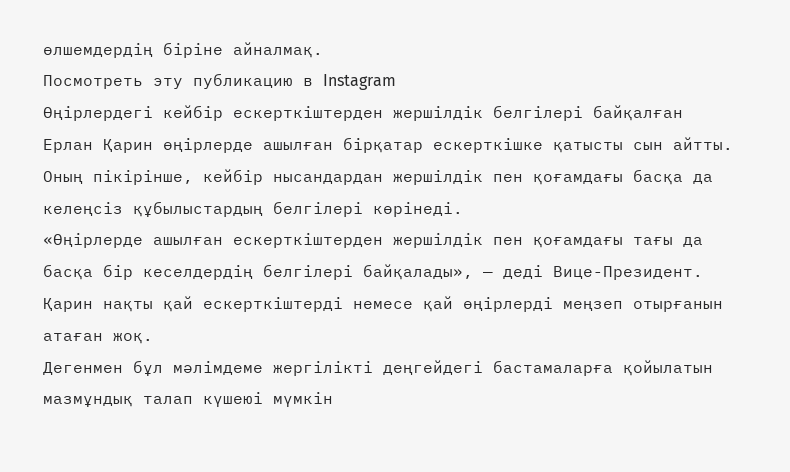өлшемдердің біріне айналмақ.
Посмотреть эту публикацию в Instagram
Өңірлердегі кейбір ескерткіштерден жершілдік белгілері байқалған
Ерлан Қарин өңірлерде ашылған бірқатар ескерткішке қатысты сын айтты. Оның пікірінше, кейбір нысандардан жершілдік пен қоғамдағы басқа да келеңсіз құбылыстардың белгілері көрінеді.
«Өңірлерде ашылған ескерткіштерден жершілдік пен қоғамдағы тағы да басқа бір кеселдердің белгілері байқалады», — деді Вице-Президент.
Қарин нақты қай ескерткіштерді немесе қай өңірлерді меңзеп отырғанын атаған жоқ.
Дегенмен бұл мәлімдеме жергілікті деңгейдегі бастамаларға қойылатын мазмұндық талап күшеюі мүмкін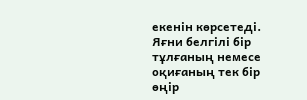екенін көрсетеді. Яғни белгілі бір тұлғаның немесе оқиғаның тек бір өңір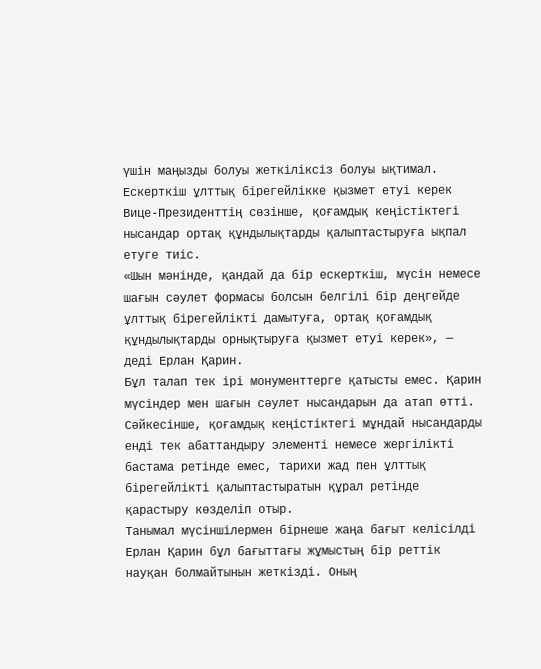үшін маңызды болуы жеткіліксіз болуы ықтимал.
Ескерткіш ұлттық бірегейлікке қызмет етуі керек
Вице-Президенттің сөзінше, қоғамдық кеңістіктегі нысандар ортақ құндылықтарды қалыптастыруға ықпал етуге тиіс.
«Шын мәнінде, қандай да бір ескерткіш, мүсін немесе шағын сәулет формасы болсын белгілі бір деңгейде ұлттық бірегейлікті дамытуға, ортақ қоғамдық құндылықтарды орнықтыруға қызмет етуі керек», — деді Ерлан Қарин.
Бұл талап тек ірі монументтерге қатысты емес. Қарин мүсіндер мен шағын сәулет нысандарын да атап өтті.
Сәйкесінше, қоғамдық кеңістіктегі мұндай нысандарды енді тек абаттандыру элементі немесе жергілікті бастама ретінде емес, тарихи жад пен ұлттық бірегейлікті қалыптастыратын құрал ретінде қарастыру көзделіп отыр.
Танымал мүсіншілермен бірнеше жаңа бағыт келісілді
Ерлан Қарин бұл бағыттағы жұмыстың бір реттік науқан болмайтынын жеткізді. Оның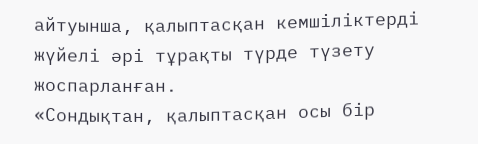айтуынша, қалыптасқан кемшіліктерді жүйелі әрі тұрақты түрде түзету жоспарланған.
«Сондықтан, қалыптасқан осы бір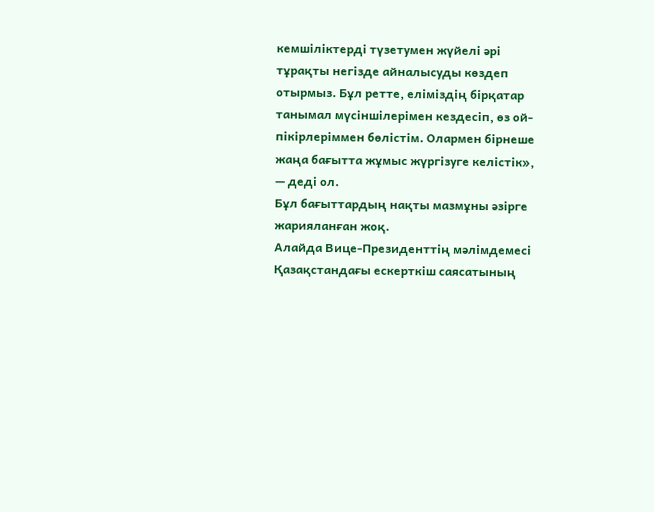кемшіліктерді түзетумен жүйелі әрі тұрақты негізде айналысуды көздеп отырмыз. Бұл ретте, еліміздің бірқатар танымал мүсіншілерімен кездесіп, өз ой-пікірлеріммен бөлістім. Олармен бірнеше жаңа бағытта жұмыс жүргізуге келістік», — деді ол.
Бұл бағыттардың нақты мазмұны әзірге жарияланған жоқ.
Алайда Вице-Президенттің мәлімдемесі Қазақстандағы ескерткіш саясатының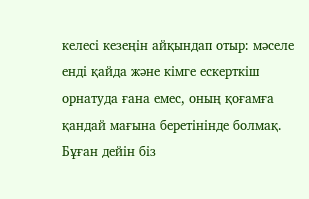келесі кезеңін айқындап отыр: мәселе енді қайда және кімге ескерткіш орнатуда ғана емес, оның қоғамға қандай мағына беретінінде болмақ.
Бұған дейін біз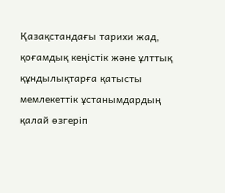Қазақстандағы тарихи жад, қоғамдық кеңістік және ұлттық құндылықтарға қатысты мемлекеттік ұстанымдардың қалай өзгеріп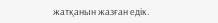жатқанын жазған едік.